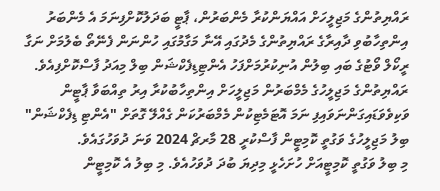ރައްޔިތުންގެ މަޖިލީހަށް އައްޔަންކުރާ މެންބަރުން، ޕާޓީ ބަދަލުކޮށްފިނަމަ އެ މެންބަރު އިންތިހާބުވި ދާއިރާގެ ރައްޔިތުންގެ މެދުގައި އޭނާ މަގާމުގައި ހުންނަން ފެނޭތޯ ބެލުމަށް ނަގާ ރީކޯލް ވޯޓުގެ ބައި ބިލުން އުނިކުރުމަށްފަހު އެންޓިޑިފެކްޝަން ބިލް މިއަދު ފާސްކޮށްފިއެވެ.
ރައްޔިތުންގެ މަޖިލީހުގެ މެމްބަރުން މަޖިލީހަށް އިންތިހާބުކުރާ އިރު ތިއްބަވާ ޕާޓީން ވަކިވެވަޑައިގަންނަވައިފި ނަމަ އޮޓަމެޓިކުން މެމްބަރުކަން ގެއްލޭ ގޮތަށް "އެންޓި ޑިފެކްޝަން" ބިލު މަޖިލީހުގެ ވަގުތީ ކޮމިޓީން ފާސްކުރީ 28 މާރޗް 2024 ވަނަ ދުވަހުގައެވެ.
މި ބިލު ވަގުތީ ކޮމިޓީއަށް ހުށަހެޅީ މިދިޔަ ބުދަ ދުވަހުއެވެ. މި ބިލު އެ ކޮމިޓީން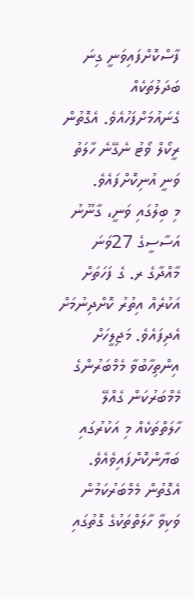ފާސްކޮށްފައިވަނީ ގިނަ ބަދަލުތަކެއް ގެނައުމަށްފަހުއެވެ. އެގޮތުން ރީކޯލް ވޯޓު ނެގޭނެ ހާލަތު ވަނީ އުނިކޮށްފައެވެ.
މި ބިލުގައި ވަނީ، ގާނޫނު އަސާސީގެ 27ވަނަ މާއްދާގެ ރ. ގެ ފަހަތަށް އަކުރެއް އިތުރު ކޮށްދިނުމަށް އެދިފައެވެ. މަޖިލީހަށް އިންތިހާބުވާ މެމްބަރުންގެ މެމްބަރުކަން ގެއްލޭ ހާލަތްތަކެއް މި އަކުރުގައި ބަޔާންކޮށްފައިވެއެވެ. އެގޮތުން މެމްބަރުކަމުން ވަކިވާ ހާލަތްތަކުގެ ގޮތުގައި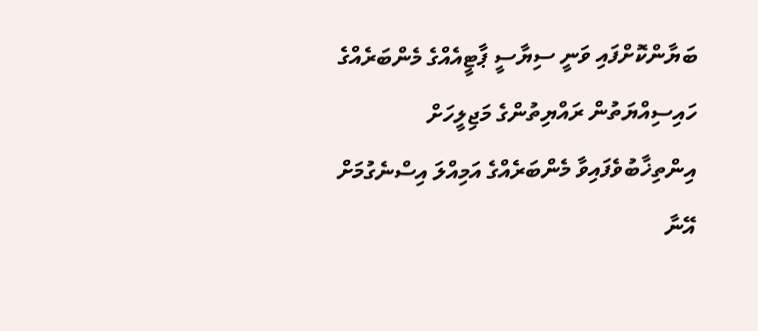ބަޔާންކޮށްފައި ވަނީ ސިޔާސީ ޕާޓީއެއްގެ މެންބަރެއްގެ ހައިސިއްޔަތުން ރައްޔިތުންގެ މަޖިލީހަށް އިންތިޚާބުވެފައިވާ މެންބަރެއްގެ އަމިއްލަ އިސްނެގުމަށް އޭނާ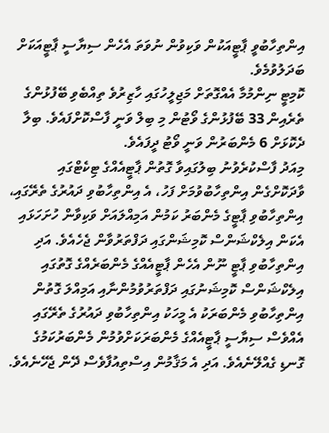އިންތިހާބުވީ ޕާޓީއަކުން ވަކިވުން ނުވަތަ އެހެން ސިޔާސީ ޕާޓީއަކަށް ބަދަލުވުމެވެ.
ކޮމިޓީ ނިންމުމާ އެއްގޮތަށް މަޖިލީހުގައި ހާޒިރުވެ ތިއްބެވި ބޭފުޅުންގެ ތެރެއިން 33 ބޭފުޅުންގެ ވޯޓުން މި ބިލް ވަނީ ފާސްކޮށްފައެވެ. ބިލާ ދެކޮޅަށް 6 މެންބަރުން ވަނީ ވޯޓު ދީފައެވެ.
މިއަދު ފާސްކުރެވުނު ބިލުގައިވާ ގޮތުން ޕާޓީއެއްގެ ޓިކެޓްގައި ވާދަކޮށްގެން އިންތިހާބުވުމަށް ފަހު، އެ އިންތިހާބުވި ދައުރުގެ ތެރޭގައި، އިންތިހާބުވި ޕާޓީގެ މެންބަރު ކަމުން އަމިއްލައަށް ވަކިވާން ހުށަހަޅައި އެކަން އިލެކްޝަންސް ކޮމިޝަންގައި ދަފްތަރުވާން ޖެހެއެވެ. އަދި އިންތިހާބުވި ޕާޓީ ނޫން އެހެން ޕާޓީއެއްގެ މެންބަރެއްގެ ގޮތުގައި އިލެކްޝަންސް ކޮމިޝަނުގައި ދަފްތަރުވުމުންނާއި އަމިއްލަ ގޮތުން އިންތިހާބުވި މެންބަރަކު އެ މީހަކު އިންތިހާބުވި ދައުރުގެ ތެރޭގައި އެއްވެސް ސިޔާސީ ޕާޓީއެއްގެ މެންބަރަކަށްވުމުން މެންބަރުކަމުގެ ގޮނޑި ގެއްލޭނެއެވެ. އަދި އެ މަޤާމުން އިސްތިއުފާވެސް ދޭން ޖެހޭނެއެވެ.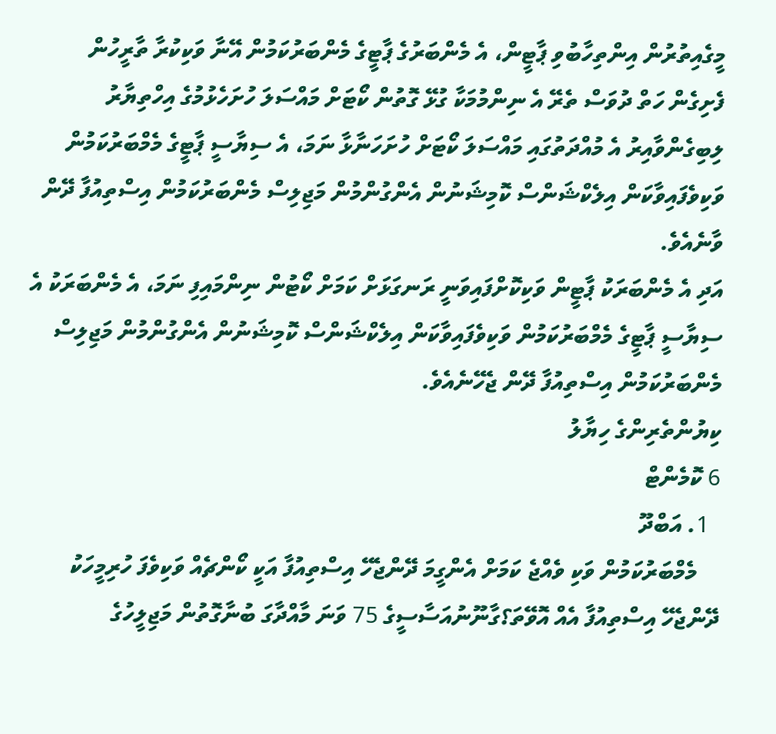މީގެއިތުރުން އިންތިހާބުވި ޕާޓީން، އެ މެންބަރުގެ ޕާޓީގެ މެންބަރުކަމުން އޭނާ ވަކިކުރާ ތާރީހުން ފެށިގެން ހަތް ދުވަސް ތެރޭ އެ ނިންމުމަކާ ގުޅޭ ގޮތުން ކޯޓަށް މައްސަލަ ހުށަހެޅުމުގެ އިހްތިޔާރު ލިބިގެންވާއިރު އެ މުއްދަތުގައި މައްސަލަ ކޯޓަށް ހުށަހަނާޅާ ނަމަ، އެ ސިޔާސީ ޕާޓީގެ މެމްބަރުކަމުން ވަކިވެފައިވާކަން އިލެކްޝަންސް ކޮމިޝަނުން އެންގުންމުން މަޖިލިސް މެންބަރުކަމުން އިސްތިއުފާ ދޭން ވާނެއެވެ.
އަދި އެ މެންބަރަކު ޕާޓީން ވަކިކޮށްފައިވަނީ ރަނގަޅަށް ކަމަށް ކޯޓުން ނިންމައިފި ނަމަ، އެ މެންބަރަކު އެ ސިޔާސީ ޕާޓީގެ މެމްބަރުކަމުން ވަކިވެފައިވާކަން އިލެކްޝަންސް ކޮމިޝަނުން އެންގުންމުން މަޖިލިސް މެންބަރުކަމުން އިސްތިއުފާ ދޭން ޖެހޭނެއެވެ.
ކިޔުންތެރިންގެ ހިޔާލު
6 ކޮމެންޓް
  1. އަބްދޫ
    މެމްބަރުކަމުން ވަކި ވެއްޖެ ކަމަށް އެންގީމަ ދޭންޖެހޭ އިސްތިއުފާ އަކީ ކޯންޗެއް ވަކިވެފަ ހުރިމީހަކު ދޭންޖެހޭ އިސްތިއުފާ އެއް އޮވޭތަ؟ގާނޫނުއަސާސީގެ 75 ވަނަ މާއްދާގަ ބުނާގޮތުން މަޖިލީހުގެ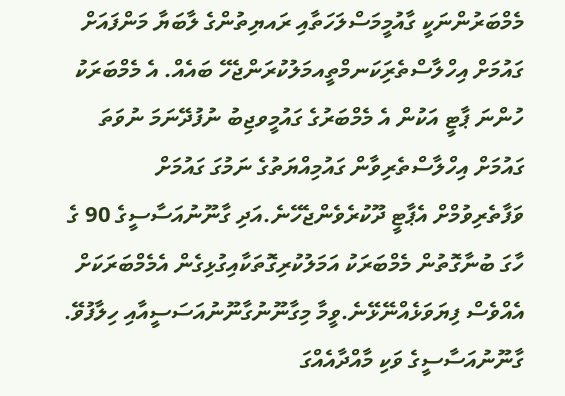މެމްބަރުންނަކީ ގާއުމީމަސްލަހަތާއި ރައޔިތުންގެ ލާބަޔާ މަންފައަށް ގައުމަށް އިހްލާސްތެރިަކަނމްތީއމަލުކުރަންޖެހޭ ބައެއް. އެ މެމްބަރަކު ހުންނަ ޕާޓީ އަކުން އެ މެމްބަރުގެ ގައުމީވޖިބު ނުފުދޭނަމަ ނުވަތަ ގައުމަށް އިހްލާސްތެރިވާން ގައުމިއްޔަތުގެ ނަމުގަ ގައުމަށް ވަފާތެރިވުމްށް އެޕާޓީ ދޫކުރެވެންޖެހޭނެ.އަދި ގާނޫނުއަސާސީގެ 90 ގެ ހާގަ ބުނާގޮތުން މެމްބަރަކު އަމަލުކުރިގޮތަކާއިގުޅިގެން އެމެމްބަރަކަށް އެއްވެސް ފިޔަވަޅެއްނޭޅޭނެ.ވީމާ މިގާނޫނުގާނޫނުއަސަސީއާއި ހިލާފުވޭ. ގާނޫނުއަސާސީގެ ވަކި މާއްދާއެއްގަ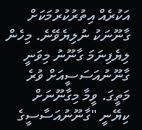އަކުރެއް އިތުރުކުރުމަކަށް ގާނޫނަކު ނުލިޔެވޭނެ. މިހެން ލިޔެފިނަމަ ގާނޫނު މިވަނީ ގާނޫނުއަސަސީއަށް ވުރެ މަތީގަ. ވީމާ މިގާނޫނަށް ކިޔޭނީ "ގާނޫނުއަސާސީގެ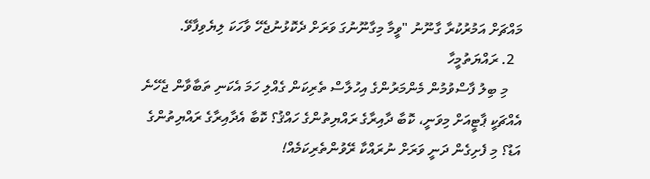މައްޗަށް އަމުރުކުރާ ގާނޫނު "ވީމާ މިގާނޫނުގަ ވަރަށް ދެކޮޅުނުޖެހޭ ވާހަކަ ލިޔެވިފާވޭ.
  2. ރައްޔަތުމީހާ
    މި ބިލު ފާސްވުމުން މެންމަރުންގެ އިހުލާސް ތެރިކަން ގެއްލި ހަމަ އެކަނި ތަބާވާން ޖެހޭނެ އެއްޗަކީ ޕާޓީއަށް މިވަނީ، ކޮބާ ދާއިރާގެ ރައްޔިތުންގެ ހައްޤު؟ ކޮބާ އެދާއިރާގެ ރައްޔިތުންގެ އަޑު؟ މި ފެށިގެން ދަނީ ވަރަށް ނުރައްކާ ރޭވުންތެރިކަމެއް!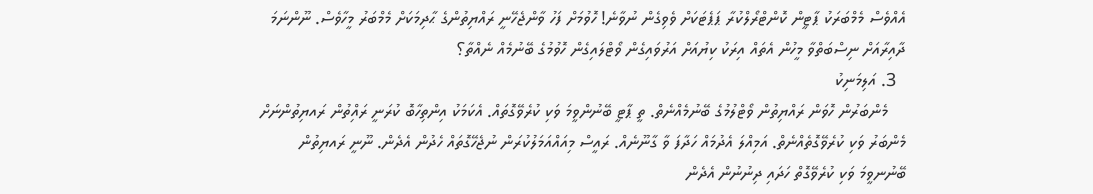އެއްވެސް މެމްބަރަކު ޕާޓީން ކޮންޓްރޯލްކުރާ ޕަޕެޓަކަށް ވެވިގެން ނުވާނެ! ހޮވުމަށް ފަހު ވާންޖެހޭނީ ރައްޔިތުންގެ ޙާދިމަކަށް މެމްބަރު މީހާވެސް. ނޫންނަމަ ދާއިރާއަށް ނިސްބަތްވާ މީހުން އެތައް އިރަކު ކިޔުއަށް އަރުވައިގެން ވޯޓްލައިގެން ހޮވުމުގެ ބޭނުމެއް ނެއްތާ؟
  3. އަލިމަނިކު
    މެންބަރުން ހޮވަން ރައްޔިތުން ވޯޓްލުމުގެ ބޭނުމެއްނެތް. ތީ ޕާޓީ ބޭނުންވީމަ ވަކި ކުރެވޭގޮތައް. އެކަމަކު އިންތިހާބޮ ކުރަނީ ރައްިތުން ރައޔިތުންނަށް މެންބަރު ވަކި ކުރެވޭގޮތެއްނެތް. އަމިއްލަ އެދުމައް ހަދާފަ ވާ ގާނޫނެއް. ރައީސް މިއައްއަމަލުކުރަން ނުޖެހޭގޮތައް ހެދުން އެދެން. ނޫނީ ރައޔިތުން ބޭނުނވީމަ ވަކި ކުރެވޭގޮތް ހަދައި ދިނުނުން އެދެން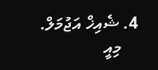4. ޝެއިޚް އަޖުމަލް.
    މިއީ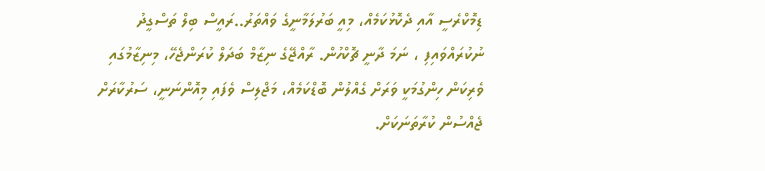ޑިމޮކްރެސީ އާއި ދެކޮޅުކަމެއް، މިއީ ބަރުލަމާނީގެ ވައްތަރު..ރައީސް ބިލް ތަސްގީދު ނުކުރައްވައިފި ، ނަމަ ދާނީ ޗޮކްހުން. ރާއްޖޭގެ ނިޒާމް ބަދަލް ކުރަންޖެހޭ، މިނިޒާމުގައި ވެރިކަން ހިންގުމަކީ ވަރަށް ގެއްލުން ބޮޑްކަމެއް، މަޖްލިސް ވެފައި މިއޮންނަނީ، ސަރުކާރަށް ޖެއްސުން ކުރާތަނަކަށް.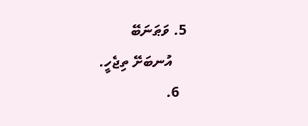5. ވަޠަނަބޭ
    އުނބަށޭ ތިޖެހީ.
  6.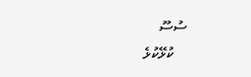ސުސޫ
    ކުޅޭކުޅެ